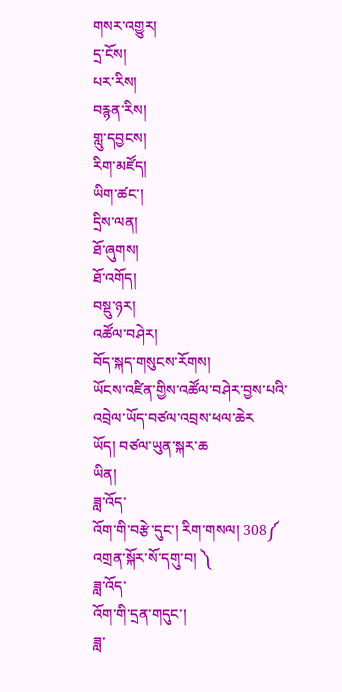གསར་འགྱུར།
དྲ་ངོས།
པར་རིས།
བརྙན་རིས།
གླུ་དབྱངས།
རིག་མཛོད།
ཡིག་ཚང་།
དྲིས་ལན།
ཐོ་ཞུགས།
ཐོ་འགོད།
བསྡུ་ཉར།
འཚོལ་བཤེར།
བོད་སྐད་གསུངས་རོགས།
ཡོངས་འཛིན་གྱིས་འཚོལ་བཤེར་བྱས་པའི་འབྲེལ་ཡོད་བཙལ་འབྲས་ཕལ་ཆེར
ཡོད། བཙལ་ཡུན་སྐར་ཆ
ཡིན།
ཟླ་འོད་
འོག་གི་བརྩེ་དུང་། རིག་གསལ། 308༼ འགྲན་སྐོར་སོ་དགུ་བ། ༽
ཟླ་འོད་
འོག་གི་དྲན་གདུང་།
ཟླ་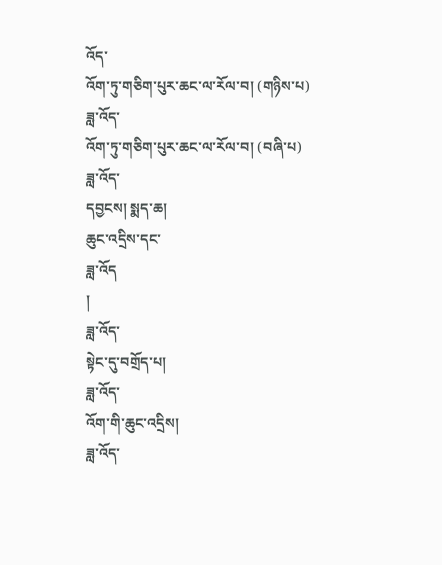འོད་
འོག་ཏུ་གཅིག་པུར་ཆང་ལ་རོལ་བ། (གཉིས་པ)
ཟླ་འོད་
འོག་ཏུ་གཅིག་པུར་ཆང་ལ་རོལ་བ། (བཞི་པ)
ཟླ་འོད་
དབྱངས། སྨད་ཆ།
ཆུང་འདྲིས་དང་
ཟླ་འོད
།
ཟླ་འོད་
སྟེང་དུ་བགྲོད་པ།
ཟླ་འོད་
འོག་གི་ཆུང་འདྲིས།
ཟླ་འོད་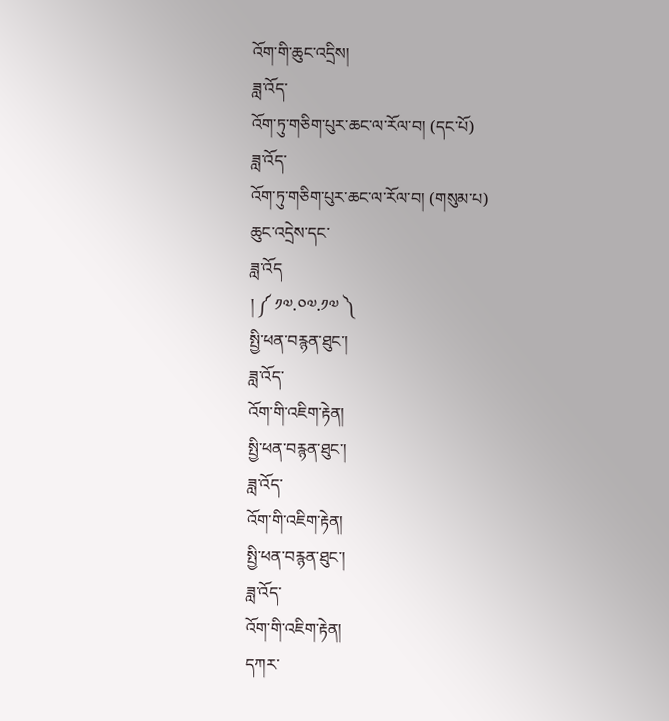འོག་གི་ཆུང་འདྲིས།
ཟླ་འོད་
འོག་ཏུ་གཅིག་པུར་ཆང་ལ་རོལ་བ། (དང་པོ)
ཟླ་འོད་
འོག་ཏུ་གཅིག་པུར་ཆང་ལ་རོལ་བ། (གསུམ་པ)
ཆུང་འདྲེས་དང་
ཟླ་འོད
། ༼ ༡༧.༠༧.༡༧ ༽
སྤྱི་ཕན་བརྙན་ཐུང་།
ཟླ་འོད་
འོག་གི་འཇིག་རྟེན།
སྤྱི་ཕན་བརྙན་ཐུང་།
ཟླ་འོད་
འོག་གི་འཇིག་རྟེན།
སྤྱི་ཕན་བརྙན་ཐུང་།
ཟླ་འོད་
འོག་གི་འཇིག་རྟེན།
དཀར་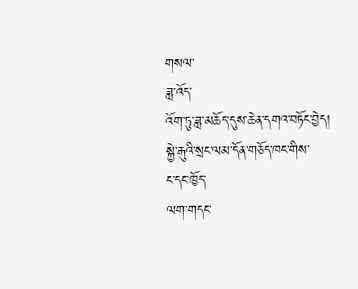གསལ་
ཟླ་འོད་
འོག་ཏུ་ཟླ་མཆོད་དུས་ཆེན་དགའ་བཏོང་བྱེད།
སྐྱེ་རྒུའི་སྲང་ལམ་དོན་གཅོད་ཁང་གིས་
ང་དང་ཁྱོད་
ལག་གདང་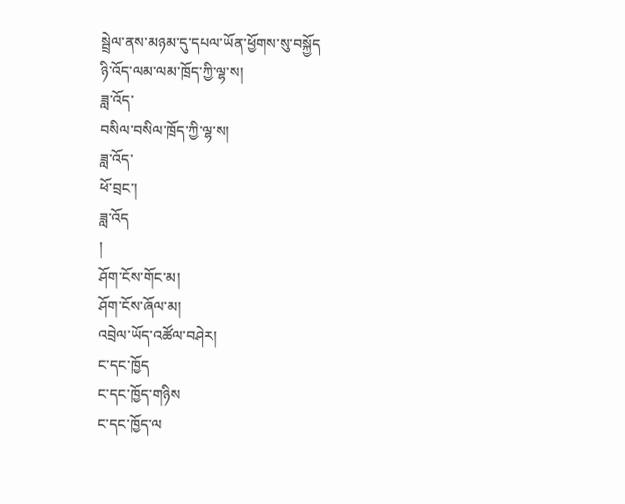སྦྲེལ་ནས་མཉམ་དུ་དཔལ་ཡོན་ཕྱོགས་སུ་བསྐྱོད
ཉི་འོད་ལམ་ལམ་ཁྲོད་ཀྱི་ལྷ་ས།
ཟླ་འོད་
བསིལ་བསིལ་ཁྲོད་ཀྱི་ལྷ་ས།
ཟླ་འོད་
ཕོ་བྲང་།
ཟླ་འོད
།
ཤོག་ངོས་གོང་མ།
ཤོག་ངོས་ཞོལ་མ།
འབྲེལ་ཡོད་འཚོལ་བཤེར།
ང་དང་ཁྱོད
ང་དང་ཁྱོད་གཉིས
ང་དང་ཁྱོད་ལ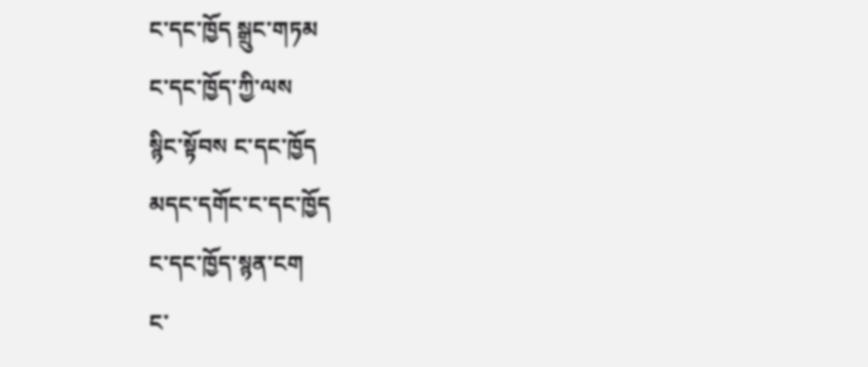ང་དང་ཁྱོད སྒྲུང་གཏམ
ང་དང་ཁྱོད་ཀྱི་ལས
སྙིང་སྟོབས ང་དང་ཁྱོད
མདང་དགོང་ང་དང་ཁྱོད
ང་དང་ཁྱོད་སྙན་ངག
ང་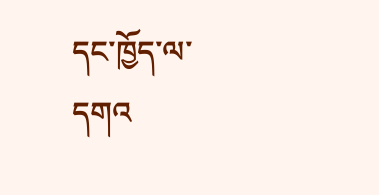དང་ཁྱོད་ལ་དགའ